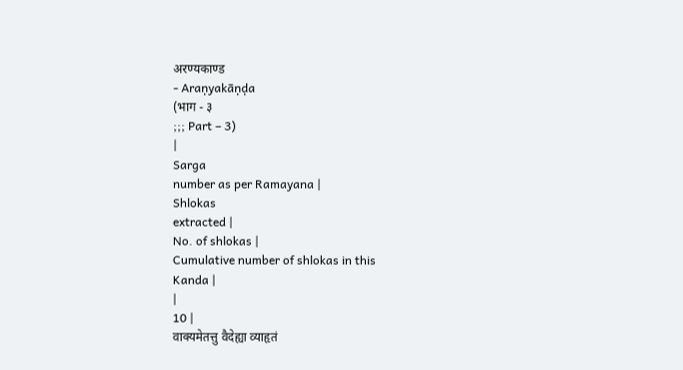अरण्यकाण्ड
- Araṇyakāṇḍa
(भाग - ३
;;; Part – 3)
|
Sarga
number as per Ramayana |
Shlokas
extracted |
No. of shlokas |
Cumulative number of shlokas in this
Kanda |
|
10 |
वाक्यमेतत्तु वैदेह्या व्याहृतं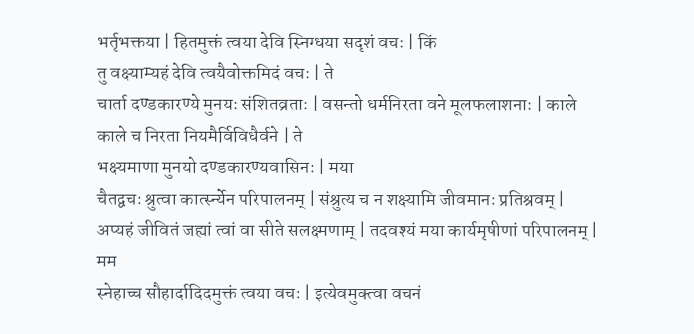भर्तृभक्तया | हितमुक्तं त्वया देवि स्निग्धया सदृशं वचः | किं
तु वक्ष्याम्यहं देवि त्वयैवोक्तमिदं वचः | ते
चार्ता दण्डकारण्ये मुनयः संशितव्रताः | वसन्तो धर्मनिरता वने मूलफलाशनाः | काले
काले च निरता नियमैर्विविधैर्वने | ते
भक्ष्यमाणा मुनयो दण्डकारण्यवासिनः | मया
चैतद्वचः श्रुत्वा कार्त्स्न्येन परिपालनम् | संश्रुत्य च न शक्ष्यामि जीवमानः प्रतिश्रवम् | अप्यहं जीवितं जह्यां त्वां वा सीते सलक्ष्मणाम् | तदवश्यं मया कार्यमृषीणां परिपालनम् | मम
स्नेहाच्च सौहार्दादिदमुक्तं त्वया वचः | इत्येवमुक्त्वा वचनं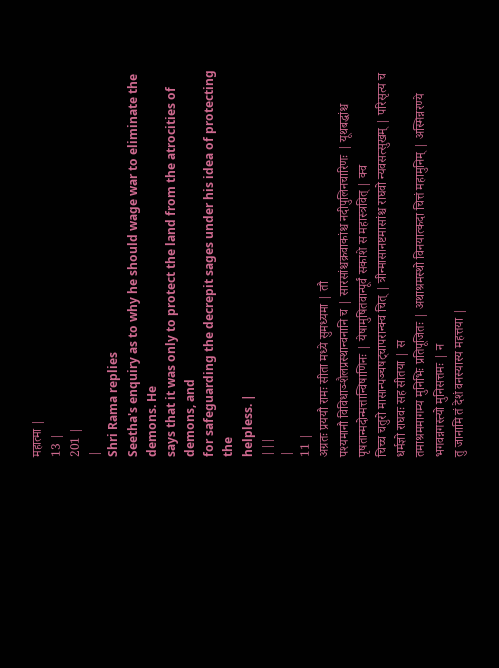महात्मा |
13 |
201 |
|
Shri Rama replies
Seetha's enquiry as to why he should wage war to eliminate the demons. He
says that it was only to protect the land from the atrocities of demons, and
for safeguarding the decrepit sages under his idea of protecting the
helpless. |
|||
|
11 |
अग्रतः प्रययौ रामः सीता मध्ये सुमध्यमा | तौ
पश्यमानौ विविधाञ्शैलप्रस्थान्वनानि च | सारसांश्चक्रवाकांश्च नदीपुलिनचारिणः | यूथबद्धांश्च पृषतान्मदोन्मत्तान्विषाणिनः | येषामुषितवान्पूर्वं सकाशे स महास्त्रवित् | क्व
चिच्च चतुरो मासान्पञ्चषट्चापरान्क्व चित् | त्रीन्मासानष्टमासांश्च राघवो न्यवसत्सुखम् | परिसृत्य च धर्मज्ञो राघवः सह सीतया | स
तमाश्रममागम्य मुनिभिः प्रतिपूजितः | अथाश्रमस्थो विनयात्कदा चित्तं महामुनिम् | अस्मिन्नरण्ये भगवन्नगस्त्यो मुनिसत्तमः | न
तु जानामि तं देशं वनस्यास्य महत्तया |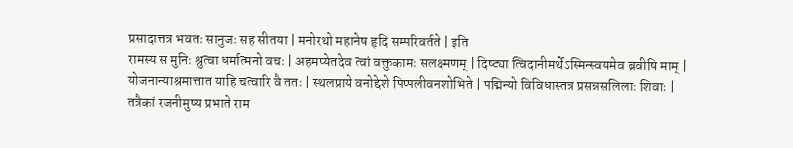प्रसादात्तत्र भवतः सानुजः सह सीतया | मनोरथो महानेष हृदि सम्परिवर्तते | इति
रामस्य स मुनिः श्रुत्वा धर्मात्मनो वचः | अहमप्येतदेव त्वां वक्तुकामः सलक्ष्मणम् | दिष्ट्या त्विदानीमर्थेऽस्मिन्स्वयमेव ब्रवीषि माम् | योजनान्याश्रमात्तात याहि चत्वारि वै ततः | स्थलप्राये वनोद्देशे पिप्पलीवनशोभिते | पद्मिन्यो विविधास्तत्र प्रसन्नसलिलाः शिवाः | तत्रैकां रजनीमुष्य प्रभाते राम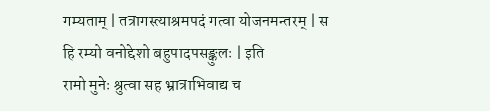गम्यताम् | तत्रागस्त्याश्रमपदं गत्वा योजनमन्तरम् | स
हि रम्यो वनोद्देशो बहुपादपसङ्कुलः | इति
रामो मुनेः श्रुत्वा सह भ्रात्राभिवाद्य च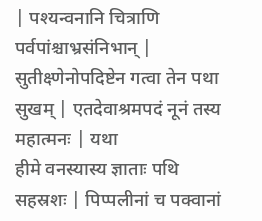| पश्यन्वनानि चित्राणि पर्वपांश्चाभ्रसंनिभान् | सुतीक्ष्णेनोपदिष्टेन गत्वा तेन पथा सुखम् | एतदेवाश्रमपदं नूनं तस्य महात्मनः | यथा
हीमे वनस्यास्य ज्ञाताः पथि सहस्रशः | पिप्पलीनां च पक्वानां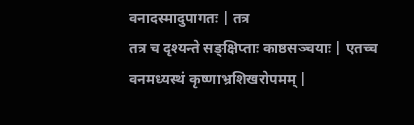वनादस्मादुपागतः | तत्र
तत्र च दृश्यन्ते सङ्क्षिप्ताः काष्ठसञ्चयाः | एतच्च
वनमध्यस्थं कृष्णाभ्रशिखरोपमम् |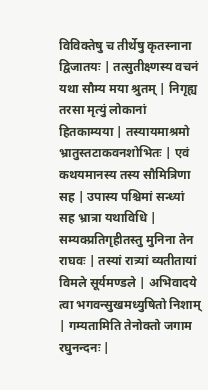विविक्तेषु च तीर्थेषु कृतस्नाना द्विजातयः | तत्सुतीक्ष्णस्य वचनं यथा सौम्य मया श्रुतम् | निगृह्य तरसा मृत्युं लोकानां हितकाम्यया | तस्यायमाश्रमो भ्रातुस्तटाकवनशोभितः | एवं
कथयमानस्य तस्य सौमित्रिणा सह | उपास्य पश्चिमां सन्ध्यां सह भ्रात्रा यथाविधि | सम्यक्प्रतिगृहीतस्तु मुनिना तेन राघवः | तस्यां रात्र्यां व्यतीतायां विमले सूर्यमण्डले | अभिवादये त्वा भगवन्सुखमध्युषितो निशाम् | गम्यतामिति तेनोक्तो जगाम रघुनन्दनः |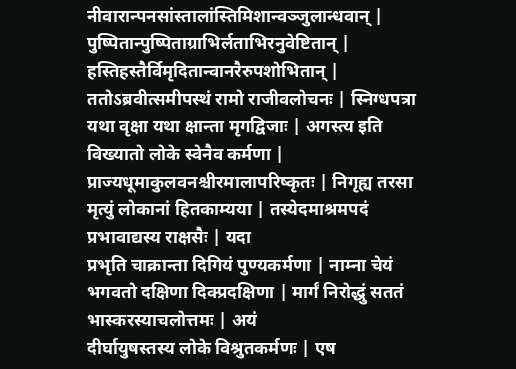नीवारान्पनसांस्तालांस्तिमिशान्वञ्जुलान्धवान् | पुष्पितान्पुष्पिताग्राभिर्लताभिरनुवेष्टितान् | हस्तिहस्तैर्विमृदितान्वानरैरुपशोभितान् | ततोऽब्रवीत्समीपस्थं रामो राजीवलोचनः | स्निग्धपत्रा यथा वृक्षा यथा क्षान्ता मृगद्विजाः | अगस्त्य इति विख्यातो लोके स्वेनैव कर्मणा | प्राज्यधूमाकुलवनश्चीरमालापरिष्कृतः | निगृह्य तरसा मृत्युं लोकानां हितकाम्यया | तस्येदमाश्रमपदं प्रभावाद्यस्य राक्षसैः | यदा
प्रभृति चाक्रान्ता दिगियं पुण्यकर्मणा | नाम्ना चेयं भगवतो दक्षिणा दिक्प्रदक्षिणा | मार्गं निरोद्धुं सततं भास्करस्याचलोत्तमः | अयं
दीर्घायुषस्तस्य लोके विश्रुतकर्मणः | एष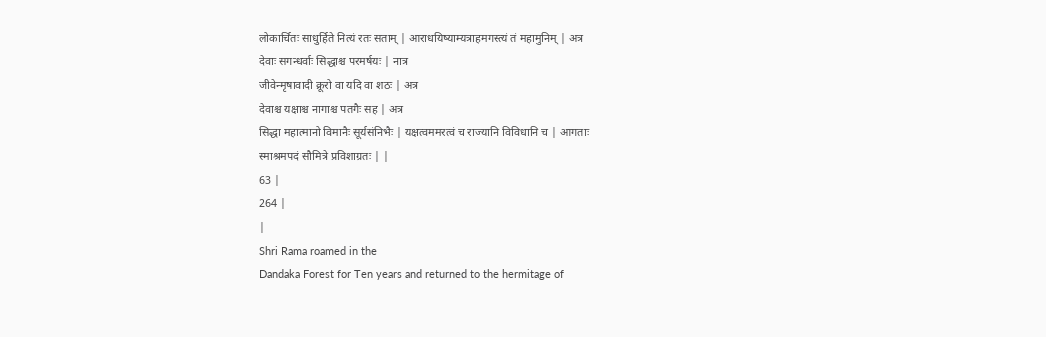लोकार्चितः साधुर्हिते नित्यं रतः सताम् | आराधयिष्याम्यत्राहमगस्त्यं तं महामुनिम् | अत्र
देवाः सगन्धर्वाः सिद्धाश्च परमर्षयः | नात्र
जीवेन्मृषावादी क्रूरो वा यदि वा शठः | अत्र
देवाश्च यक्षाश्च नागाश्च पतगैः सह | अत्र
सिद्धा महात्मानो विमानैः सूर्यसंनिभैः | यक्षत्वममरत्वं च राज्यानि विविधानि च | आगताः
स्माश्रमपदं सौमित्रे प्रविशाग्रतः | |
63 |
264 |
|
Shri Rama roamed in the
Dandaka Forest for Ten years and returned to the hermitage of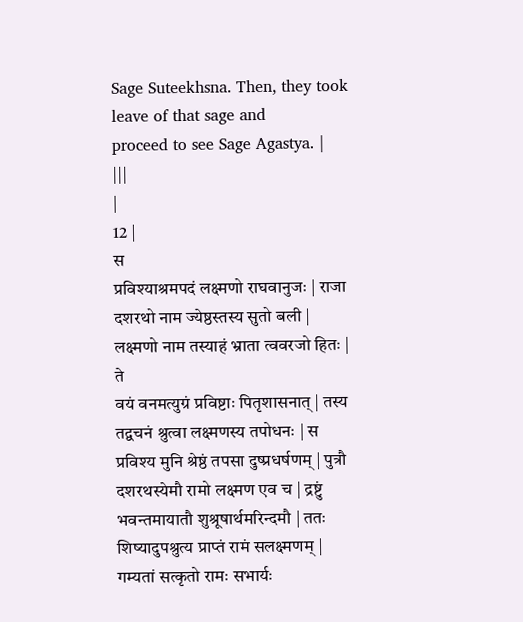Sage Suteekhsna. Then, they took leave of that sage and
proceed to see Sage Agastya. |
|||
|
12 |
स
प्रविश्याश्रमपदं लक्ष्मणो राघवानुजः | राजा
दशरथो नाम ज्येष्ठस्तस्य सुतो बली | लक्ष्मणो नाम तस्याहं भ्राता त्ववरजो हितः | ते
वयं वनमत्युग्रं प्रविष्टाः पितृशासनात् | तस्य
तद्वचनं श्रुत्वा लक्ष्मणस्य तपोधनः | स
प्रविश्य मुनि श्रेष्ठं तपसा दुष्प्रधर्षणम् | पुत्रौ दशरथस्येमौ रामो लक्ष्मण एव च | द्रष्टुं भवन्तमायातौ शुश्रूषार्थमरिन्दमौ | ततः
शिष्यादुपश्रुत्य प्राप्तं रामं सलक्ष्मणम् | गम्यतां सत्कृतो रामः सभार्यः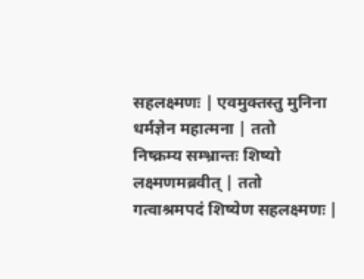सहलक्ष्मणः | एवमुक्तस्तु मुनिना धर्मज्ञेन महात्मना | ततो
निष्क्रम्य सम्भ्रान्तः शिष्यो लक्ष्मणमब्रवीत् | ततो
गत्वाश्रमपदं शिष्येण सहलक्ष्मणः |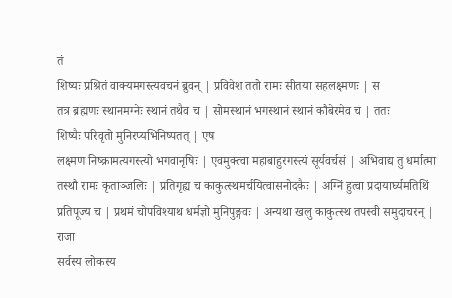तं
शिष्यः प्रश्रितं वाक्यमगस्त्यवचनं ब्रुवन् | प्रविवेश ततो रामः सीतया सहलक्ष्मणः | स
तत्र ब्रह्मणः स्थानमग्नेः स्थानं तथैव च | सोमस्थानं भगस्थानं स्थानं कौबेरमेव च | ततः
शिष्यैः परिवृतो मुनिरप्यभिनिष्पतत् | एष
लक्ष्मण निष्क्रामत्यगस्त्यो भगवानृषिः | एवमुक्त्वा महाबाहुरगस्त्यं सूर्यवर्चसं | अभिवाद्य तु धर्मात्मा तस्थौ रामः कृताञ्जलिः | प्रतिगृह्य च काकुत्स्थमर्चयित्वासनोदकैः | अग्निं हुत्वा प्रदायार्घ्यमतिथिं प्रतिपूज्य च | प्रथमं चोपविश्याथ धर्मज्ञो मुनिपुङ्गवः | अन्यथा खलु काकुत्स्थ तपस्वी समुदाचरन् | राजा
सर्वस्य लोकस्य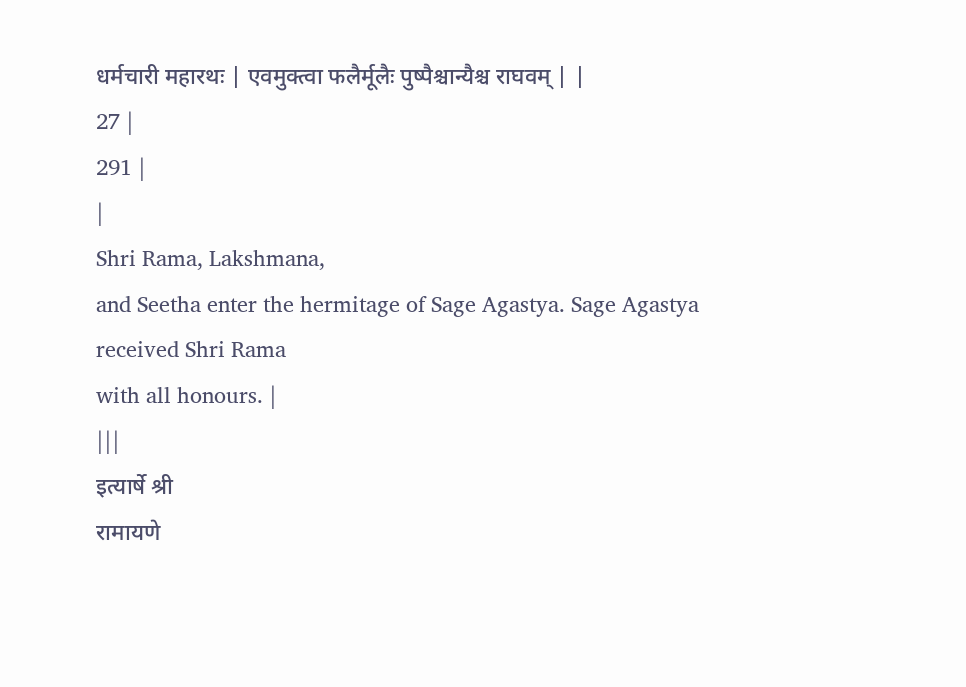धर्मचारी महारथः | एवमुक्त्वा फलैर्मूलैः पुष्पैश्चान्यैश्च राघवम् | |
27 |
291 |
|
Shri Rama, Lakshmana,
and Seetha enter the hermitage of Sage Agastya. Sage Agastya received Shri Rama
with all honours. |
|||
इत्यार्षे श्री
रामायणे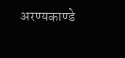अरण्यकाण्डे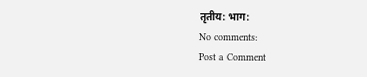तृतीय: भाग:
No comments:
Post a Comment